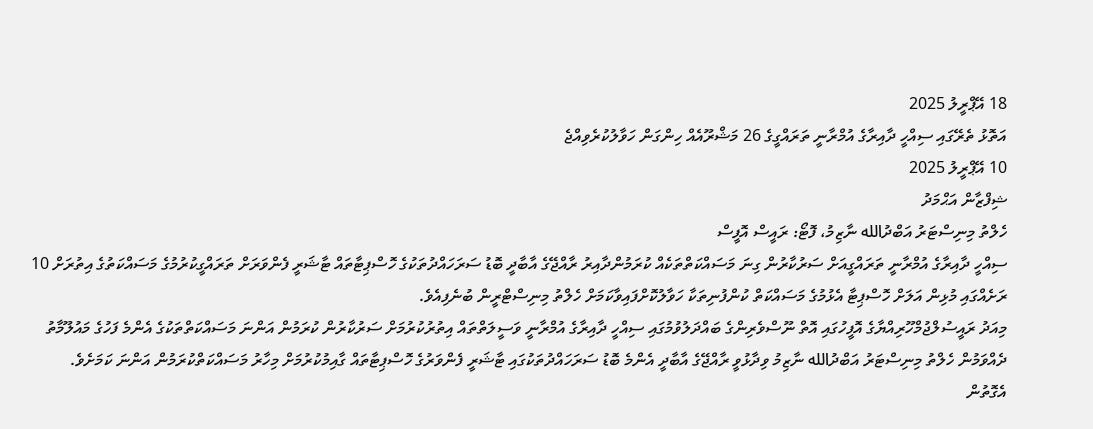18 އޭޕްރީލު 2025
އަތޮޅު ތެރޭގައި ސިއްހީ ދާއިރާގެ އުމްރާނީ ތަރައްގީގެ 26 މަޝްރޫއެއް ހިންގަން ހަވާލުކުރެވިއްޖެ
10 އޭޕްރީލު 2025
ޝިފްޒާން އަޙްމަދު
ހެލްތު މިނިސްޓަރު އަބްދުالله ނާޒިމު، ފޮޓޯ: ރައީސް އޮފީސް
ސިއްހީ ދާއިރާގެ އުމްރާނީ ތަރައްގީއަށް ސަރުކާރުން ގިނަ މަސައްކަތްތަކެއް ކުރަމުންދާއިރު ރާއްޖޭގެ އާބާދީ ބޮޑު ސަރަހައްދުތަކުގެ ހޮސްޕިޓާތައް ޓާޝަރީ ފެންވަރަށް ތަރައްގީކުރުމުގެ މަސައްކަތުގެ އިތުރަށް 10 ރަށެއްގައި މުޅިން އަލަށް ހޮސްޕިޓާ އެޅުމުގެ މަސައްކަތް ކުންފުނިތަކާ ހަވާލުކޮށްފައިވާކަމަށް ހެލްތު މިނިސްޓްރީން ބުނެފިއެވެ.
މިއަދު ރައީސުލްޖުމްހޫރިއްޔާގެ އޮފީހުގައި އޮތް ނޫސްވެރިންގެ ބައްދަލުވުމުގައި ސިއްހީ ދާއިރާގެ އުމްރާނީ ވަސީލަތްތައް އިތުރުކުރުމަށް ސަރުކާރުން ކުރަމުން އަންނަ މަސައްކަތްތަކުގެ އެންމެ ފަހުގެ މައުލޫމާތު ދެއްވަމުން ހެލްތު މިނިސްޓަރު އަބްދުالله ނާޒިމު ވިދާޅުވީ ރާއްޖޭގެ އާބާދީ އެންމެ ބޮޑު ސަރަހައްދުތަކުގައި ޓާޝަރީ ފެންވަރުގެ ހޮސްޕިޓާތައް ގާއިމުކުރުމަށް މިހާރު މަސައްކަތްކުރަމުން އަންނަ ކަމަށެވެ.
އެގޮތުން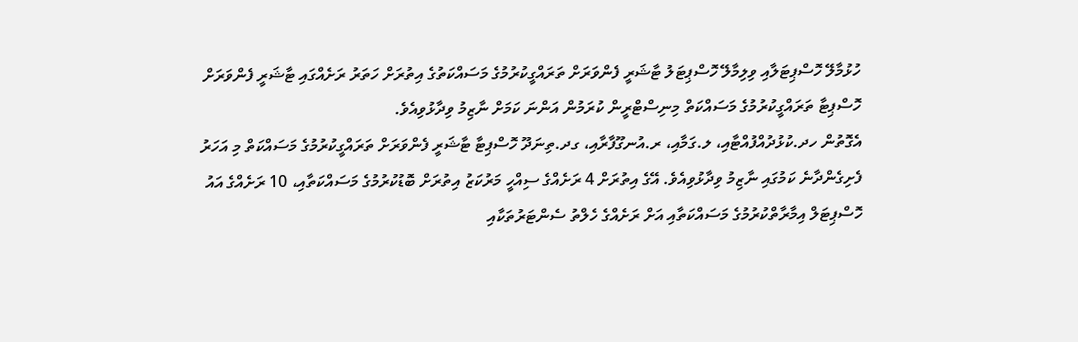ހުޅުމާލޭ ހޮސްޕިޓަލާއި ވިލިމާލޭ ހޮސްޕިޓަލު ޓާޝަރީ ފެންވަރަށް ތަރައްގީކުރުމުގެ މަސައްކަތުގެ އިތުރަށް ހަތަރު ރަށެއްގައި ޓާޝަރީ ފެންވަރަށް ހޮސްޕިޓާ ތަރައްގީކުރުމުގެ މަސައްކަތް މިނިސްޓްރީން ކުރަމުން އަންނަ ކަމަށް ނާޒިމު ވިދާޅުވިއެވެ.
އެގޮތުން ހދ.ކުޅުދުއްފުއްޓާއި، ލ.ގަމާއި، ރ.އުނގޫފާރާއި، ގދ.ތިނަދޫ ހޮސްޕިޓާ ޓާޝަރީ ފެންވަރަށް ތަރައްގީކުރުމުގެ މަސައްކަތް މި އަހަރު ފެށިގެންދާނެ ކަމުގައި ނާޒިމު ވިދާޅުވިއެވެ. އޭގެ އިތުރަށް 4 ރަށެއްގެ ސިއްހީ މަރުކަޒު އިތުރަށް ބޮޑުކުރުމުގެ މަސައްކަތާއި، 10 ރަށެއްގެ އައު ހޮސްޕިޓަލް އިމާރާތްކުރުމުގެ މަސައްކަތާއި އަށް ރަށެއްގެ ހެލްތު ސެންޓަރުތަކާއި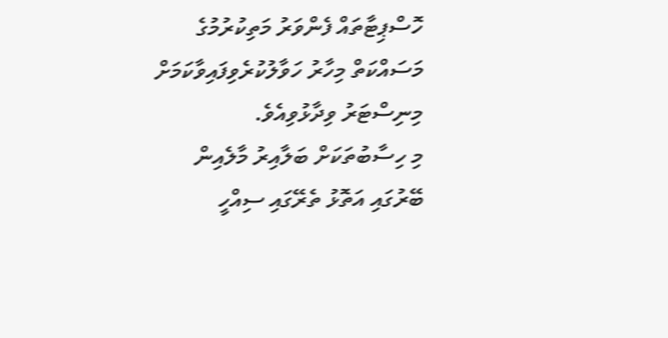ހޮސްޕިޓާތައް ފެންވަރު މަތިކުރުމުގެ މަސައްކަތް މިހާރު ހަވާލުކުރެވިފައިވާކަމަށް މިނިސްޓަރު ވިދާޅުވިއެވެ.
މި ހިސާބުތަކަށް ބަލާއިރު މާލެއިން ބޭރުގައި އަތޮޅު ތެރޭގައި ސިއްހީ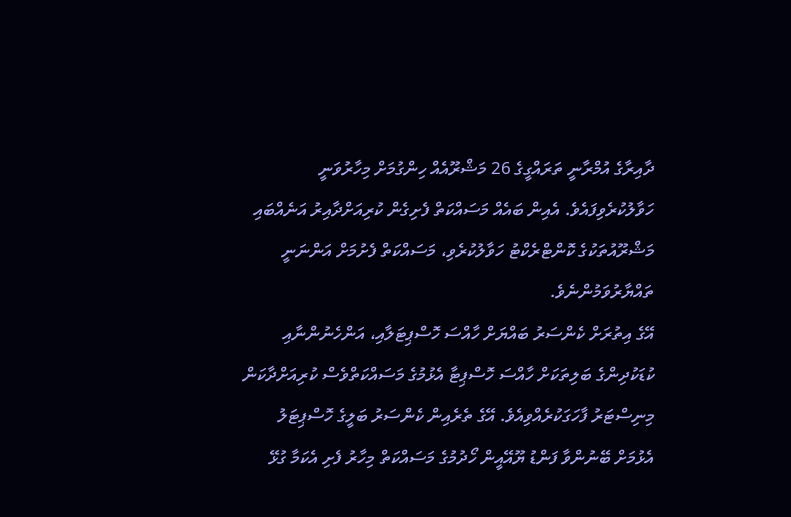ދާއިރާގެ އުމްރާނީ ތަރައްގީގެ 26 މަޝްރޫއެއް ހިންގުމަށް މިހާރުވަނީ ހަވާލުކުރެވިފައެވެ. އެއިން ބައެއް މަސައްކަތް ފެށިގެން ކުރިއަށްދާއިރު އަނެއްބައި މަޝްރޫއުތަކުގެ ކޮންޓްރެކްޓު ހަވާލުކުރެވި، މަސައްކަތް ފެށުމަށް އަންނަނީ ތައްޔާރުވަމުންނެވެ.
އޭގެ އިތުރަށް ކެންސަރު ބައްޔަށް ހާއްސަ ހޮސްޕިޓަލާއި، އަންހެނުންނާއި ކުޑަކުދިންގެ ބަލިތަކަށް ހާއްސަ ހޮސްޕިޓާ އެޅުމުގެ މަސައްކަތްވެސް ކުރިއަށްދާކަން މިނިސްޓަރު ފާހަގަކުރެއްވިއެވެ. އޭގެ ތެރެއިން ކެންސަރު ބަލީގެ ހޮސްޕިޓަލު އެޅުމަށް ބޭނުންވާ ފަންޑު ޔޫއޭއީން ހޯދުމުގެ މަސައްކަތް މިހާރު ފެށި އެކަމާ ގުޅޭ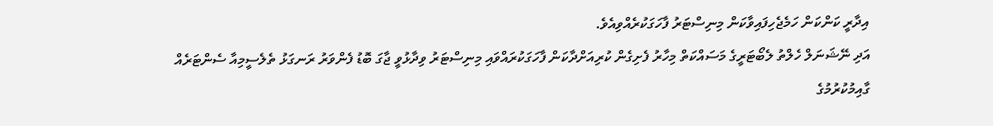އިދާރީ ކަންކަން ހަމެޖެހިފައިވާކަން މިނިސްޓަރު ފާހަގަކުރެއްވިއެވެ.
އަދި ނޭޝަނަލް ހެލްތު ލެބޯޓަރީގެ މަސައްކަތް މިހާރު ފެށިގެން ކުރިއަށްދާކަން ފާހަގަކުރައްވައި މިނިސްޓަރު ވިދާޅުވީ ޖާގަ ބޮޑު ފެންވަރު ރަނގަޅު ތެލެސީމިއާ ސެންޓަރެއް ގާއިމުކުރުމުގެ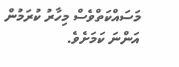މަސައްކަތްވެސް މިހާރު ކުރަމުން އަންނަ ކަމަށެވެ.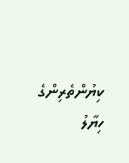ކިޔުންތެރިންގެ ހިޔާލު